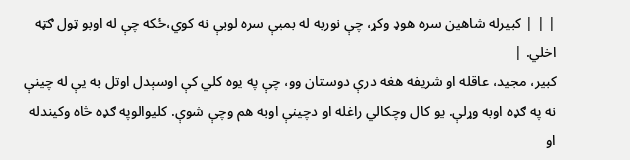| | | کبيرله شاهين سره هوډ وکړ، چې نوربه له بمبې سره لوبې نه کوي،ځکه چې له اوبو ټول ګټه اخلي. |
کبير، مجيد، عاقله او شريفه هغه درې دوستان وو، چې په يوه کلي کې اوسېدل اوتل به يې له چينې نه په ګډه اوبه وړلې. يو کال وچکالي راغله او دچينې اوبه هم وچې شوې. کليوالوپه ګډه څاه وکيندله او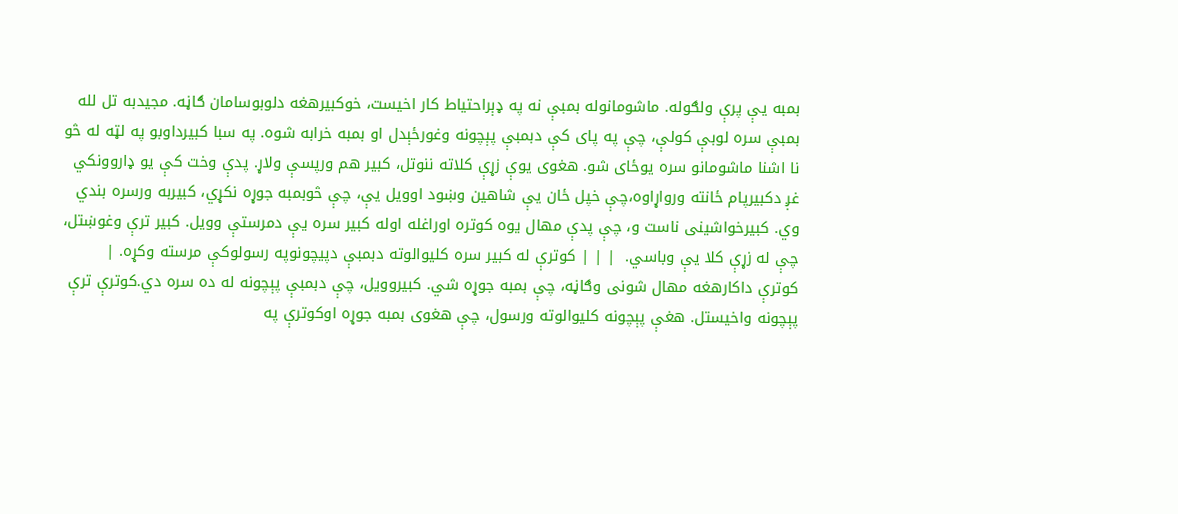بمبه يې پرې ولګوله. ماشومانوله بمبې نه په ډېراحتياط کار اخيست، خوکبيرهغه دلوبوسامان ګاڼه. مجيدبه تل لله بمبې سره لوبې کولې، چې په پای کې دبمبې پېچونه وغورځېدل او بمبه خرابه شوه. په سبا کبيرداوبو په لټه له څو نا اشنا ماشومانو سره يوځای شو. هغوی يوې زړې کلاته ننوتل، کبير هم ورپسې ولاړ. پدې وخت کې يو ډاروونکي غږ دکبيرپام ځانته ورواړاوه،چې خپل ځان يې شاهين وښود اوويل يې، چې څوبمبه جوړه نکړي، کبيربه ورسره بندي وي. کبيرخواشينی ناست و، چې پدې مهال يوه کوتره اوراغله اوله کبير سره يې دمرستې وويل. کبير ترې وغوښتل، چې له زړې کلا يې وباسي.  | | | کوترې له کبير سره کليوالوته دبمبې دپيچونوپه رسولوکې مرسته وکړه. |
کوترې داکارهغه مهال شونی وګاڼه، چې بمبه جوړه شي. کبيروويل، چې دبمبې پېچونه له ده سره دي.کوترې ترې پېچونه واخيستل. هغې پېچونه کليوالوته ورسول، چې هغوی بمبه جوړه اوکوترې په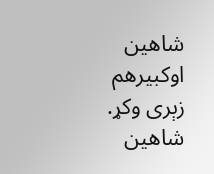شاهين اوکبيرهم زېری وکړ. شاهين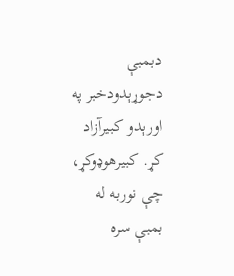دبمبې دجوړېدودخبر په اورېدو کبيرآزاد کړ. کبيرهوډوکړ، چې نوربه له بمبې سره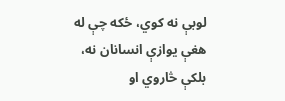لوبې نه کوي، ځکه چې له هغې يوازې انسانان نه، بلکې څاروي او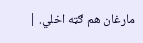مارغان هم ګټه اخلي. |